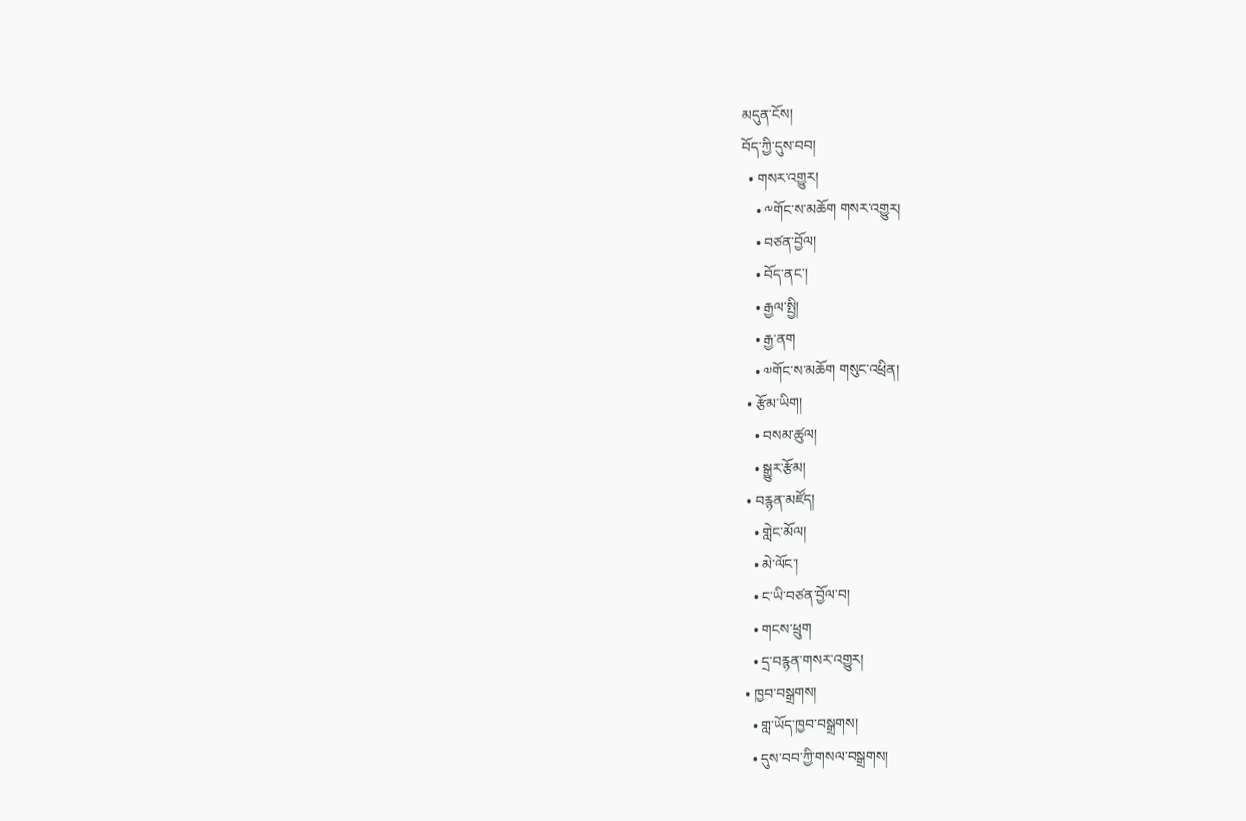མདུན་ངོས།
བོད་ཀྱི་དུས་བབ།
  • གསར་འགྱུར།
    • ༸གོང་ས་མཆོག གསར་འགྱུར།
    • བཙན་བྱོལ།
    • བོད་ནང་།
    • རྒྱལ་སྤྱི།
    • རྒྱ་ནག
    • ༧གོང་ས་མཆོག གསུང་འཕྲིན།
  • རྩོམ་ཡིག།
    • བསམ་ཚུལ།
    • སྒྱུར་རྩོམ།
  • བརྙན་མཛོད།
    • གླེང་མོལ།
    • མེ་ལོང་།
    • ང་ཡི་བཙན་བྱོལ་བ།
    • གངས་ཕྲུག
    • དྲ་བརྙན་གསར་འགྱུར།
  • ཁྱབ་བསྒྲགས།
    • གླ་ཡོད་ཁྱབ་བསྒྲགས།
    • དུས་བབ་ཀྱི་གསལ་བསྒྲགས།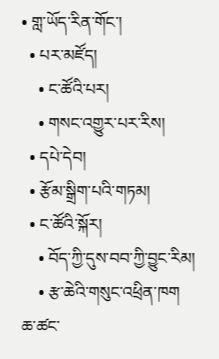• གླ་ཡོད་རིན་གོང་།
  • པར་མཛོད།
    • ང་ཚོའི་པར།
    • གསང་འགྱུར་པར་རིས།
  • དཔེ་དེབ།
  • རྩོམ་སྒྲིག་པའི་གཏམ།
  • ང་ཚོའི་སྐོར།
    • བོད་ཀྱི་དུས་བབ་ཀྱི་བྱུང་རིམ།
    • རྩ་ཆེའི་གསུང་འཕྲིན་ཁག
ཆ་ཚང་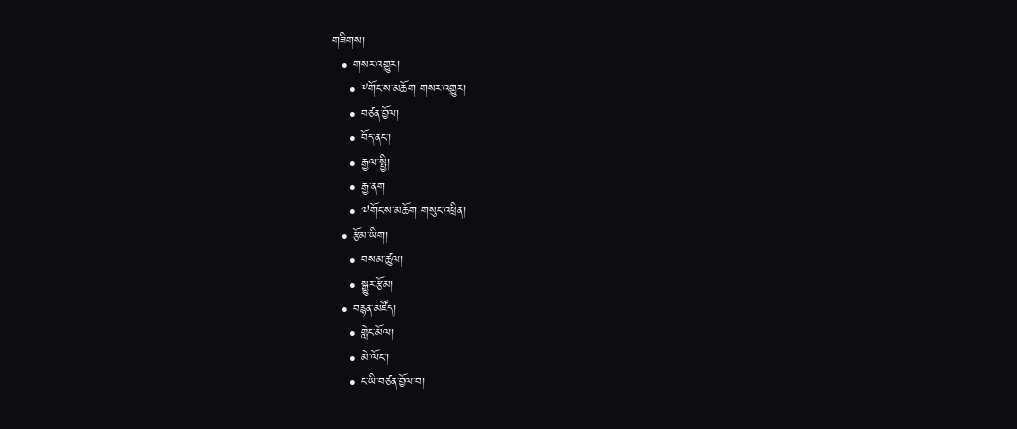གཟིགས།
  • གསར་འགྱུར།
    • ༸གོང་ས་མཆོག གསར་འགྱུར།
    • བཙན་བྱོལ།
    • བོད་ནང་།
    • རྒྱལ་སྤྱི།
    • རྒྱ་ནག
    • ༧གོང་ས་མཆོག གསུང་འཕྲིན།
  • རྩོམ་ཡིག།
    • བསམ་ཚུལ།
    • སྒྱུར་རྩོམ།
  • བརྙན་མཛོད།
    • གླེང་མོལ།
    • མེ་ལོང་།
    • ང་ཡི་བཙན་བྱོལ་བ།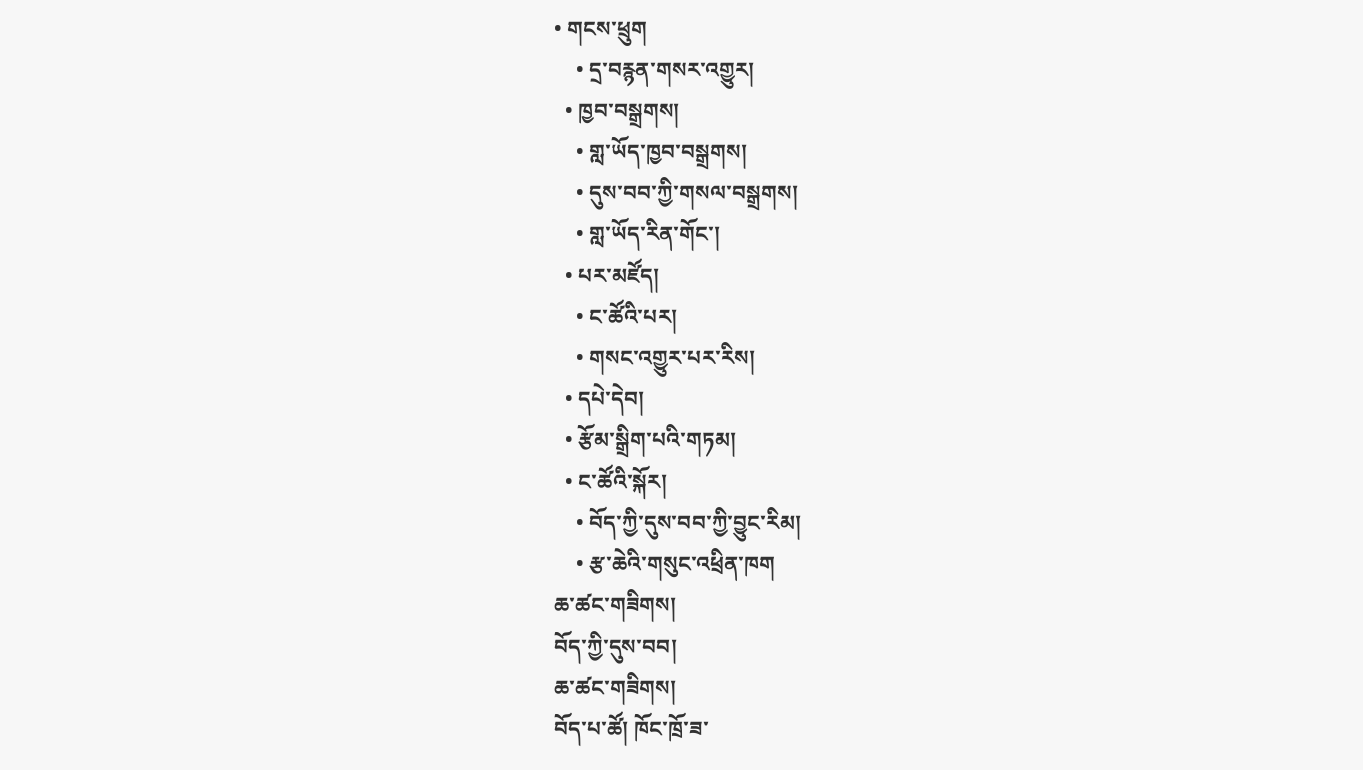• གངས་ཕྲུག
    • དྲ་བརྙན་གསར་འགྱུར།
  • ཁྱབ་བསྒྲགས།
    • གླ་ཡོད་ཁྱབ་བསྒྲགས།
    • དུས་བབ་ཀྱི་གསལ་བསྒྲགས།
    • གླ་ཡོད་རིན་གོང་།
  • པར་མཛོད།
    • ང་ཚོའི་པར།
    • གསང་འགྱུར་པར་རིས།
  • དཔེ་དེབ།
  • རྩོམ་སྒྲིག་པའི་གཏམ།
  • ང་ཚོའི་སྐོར།
    • བོད་ཀྱི་དུས་བབ་ཀྱི་བྱུང་རིམ།
    • རྩ་ཆེའི་གསུང་འཕྲིན་ཁག
ཆ་ཚང་གཟིགས།
བོད་ཀྱི་དུས་བབ།
ཆ་ཚང་གཟིགས།
བོད་པ་ཚོ། ཁོང་ཁྲོ་ཟ་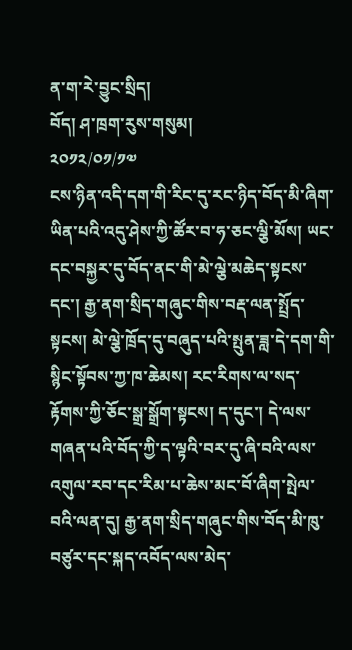ན་ག་རེ་བྱུང་སྲིད།
བོད། ཤ་ཁྲག་རུས་གསུམ།
༢༠༡༢/༠༡/༡༧
ངས་ཉིན་འདི་དག་གི་རིང་དུ་རང་ཉིད་བོད་མི་ཞིག་ཡིན་པའི་འདུ་ཤེས་ཀྱི་ཚོར་བ་ཧ་ཅང་ལྕི་མོས། ཡང་དང་བསྐྱར་དུ་བོད་ནང་གི་མེ་ལྕེ་མཆེད་སྟངས་དང་། རྒྱ་ནག་སྲིད་གཞུང་གིས་བརྡ་ལན་སྤྲོད་སྟངས། མེ་ལྕེ་ཁྲོད་དུ་བཞུད་པའི་སྤུན་ཟླ་དེ་དག་གི་སྙིང་སྟོབས་ཀྱ་ཁ་ཆེམས། རང་རིགས་ལ་སད་རྟོགས་ཀྱི་ཅོང་སྒྲ་སྒྲོག་སྟངས། ད་དུང་། དེ་ལས་གཞན་པའི་བོད་ཀྱི་ད་ལྟའི་བར་དུ་ཞི་བའི་ལས་འགུལ་རབ་དང་རིམ་པ་ཆེས་མང་བོ་ཞིག་སྤེལ་བའི་ལན་དུ། རྒྱ་ནག་སྲིད་གཞུང་གིས་བོད་མི་ཁུ་བཙུར་དང་སྐད་འབོད་ལས་མེད་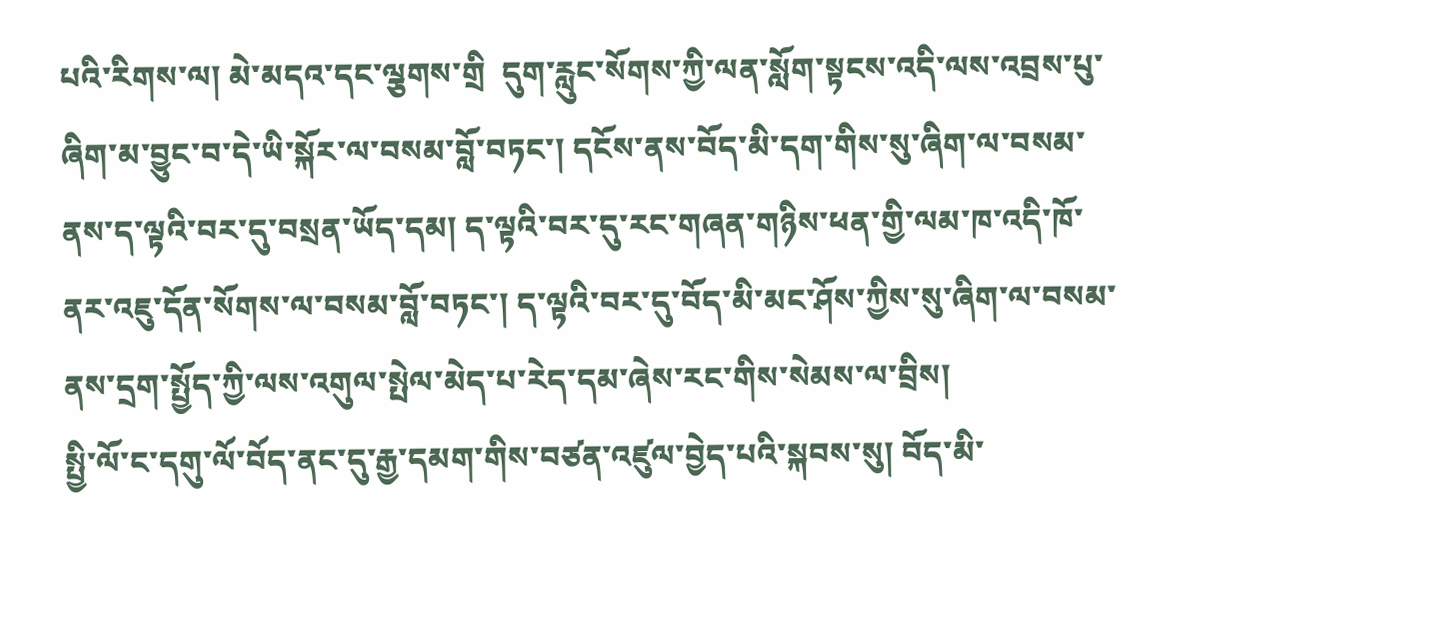པའི་རིགས་ལ། མེ་མདའ་དང་ལྕགས་གྲི  དུག་རླུང་སོགས་ཀྱི་ལན་སློག་སྟངས་འདི་ལས་འབྲས་པུ་ཞིག་མ་བྱུང་བ་དེ་ཡི་སྐོར་ལ་བསམ་བློ་བཏང་། དངོས་ནས་བོད་མི་དག་གིས་སུ་ཞིག་ལ་བསམ་ནས་ད་ལྟའི་བར་དུ་བསྲན་ཡོད་དམ། ད་ལྟའི་བར་དུ་རང་གཞན་གཉིས་ཕན་གྱི་ལམ་ཁ་འདི་ཁོ་ནར་འཇུ་དོན་སོགས་ལ་བསམ་བློ་བཏང་། ད་ལྟའི་བར་དུ་བོད་མི་མང་ཤོས་ཀྱིས་སུ་ཞིག་ལ་བསམ་ནས་དྲག་སྤྱོད་ཀྱི་ལས་འགུལ་སྤེལ་མེད་པ་རེད་དམ་ཞེས་རང་གིས་སེམས་ལ་བྲིས།
སྤྱི་ལོ་ང་དགུ་ལོ་བོད་ནང་དུ་རྒྱ་དམག་གིས་བཙན་འཛུལ་བྱེད་པའི་སྐབས་སུ། བོད་མི་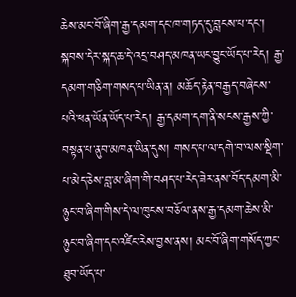ཆེས་མང་བོ་ཞིག་རྒྱ་དམག་དང་ཁ་གཏད་དུ་བླངས་པ་དང་། སྐབས་དེར་སྐད་ཆ་དེ་འདྲ་བཤད་མཁན་ཡང་བྱུང་ཡོད་པ་རེད། རྒྱ་དམག་གཅིག་གསད་པ་ཡིན་ན། མཆོད་རྟེན་བརྒྱད་བཞེངས་པའི་ཕན་ཡོན་ཡོད་པ་རེད། རྒྱ་དམག་དག་ནི་སངས་རྒྱས་ཀྱི་བསྟན་པ་ནུབ་མཁན་ཡིན་དུས། གསད་པ་ལ་དགེ་བ་ལས་སྡིག་པ་མེད་ཅེས་བླ་མ་ཞིག་གི་བཤད་པ་རེད་ཟེར་ནས་བོད་དམག་མི་ཉུང་བ་ཞིག་གིས་དེ་ལ་ཁུངས་བཅོལ་ནས་རྒྱ་དམག་ཆེས་མི་ཉུང་བ་ཞིག་དང་འཛིང་རེས་བྱས་ནས། མང་བོ་ཞིག་གསོད་ཀྱང་ཐུབ་ཡོད་པ་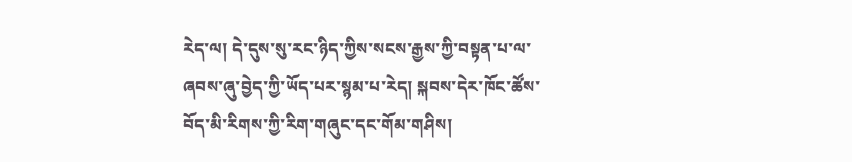རེད་ལ། དེ་དུས་སུ་རང་ཉིད་ཀྱིས་སངས་རྒྱས་ཀྱི་བསྟན་པ་ལ་ཞབས་ཞུ་བྱེད་ཀྱི་ཡོད་པར་སྙམ་པ་རེད། སྐབས་དེར་ཁོང་ཚོས་བོད་མི་རིགས་ཀྱི་རིག་གཞུང་དང་གོམ་གཤིས།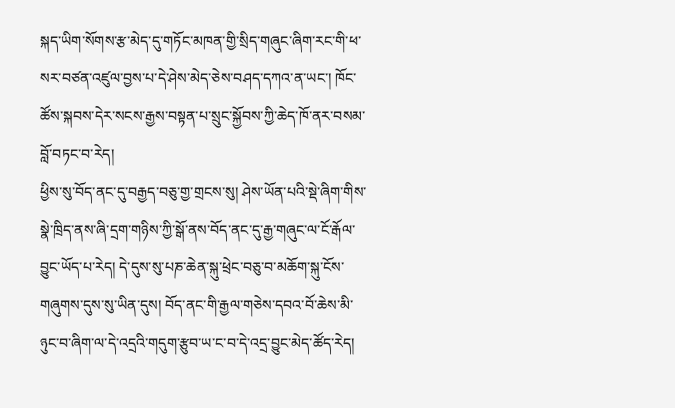སྐད་ཡིག་སོགས་རྩ་མེད་དུ་གཏོང་མཁན་གྱི་སྲིད་གཞུང་ཞིག་རང་གི་ཕ་སར་བཙན་འཛུལ་བྱས་པ་དེ་ཤེས་མེད་ཅེས་བཤད་དཀའ་ན་ཡང་། ཁོང་ཚོས་སྐབས་དེར་སངས་རྒྱས་བསྟན་པ་སྲུང་སྐྱོབས་ཀྱི་ཆེད་ཁོ་ནར་བསམ་བློ་བཏང་བ་རེད།
ཕྱིས་སུ་བོད་ནང་དུ་བརྒྱད་བཅུ་གྱ་གྲངས་སུ། ཤེས་ཡོན་པའི་སྡེ་ཞིག་གིས་སྣེ་ཁྲིད་ནས་ཞི་དྲག་གཉིས་ཀྱི་སྒོ་ནས་བོད་ནང་དུ་རྒྱ་གཞུང་ལ་ངོ་རྒོལ་བྱུང་ཡོད་པ་རེད། དེ་དུས་སུ་པཎ་ཆེན་སྐུ་ཕྲེང་བཅུ་བ་མཆོག་སྐུ་ངོས་གཞུགས་དུས་སུ་ཡིན་དུས། བོད་ནང་གི་རྒྱལ་གཅེས་དབའ་བོ་ཆེས་མི་ཉུང་བ་ཞིག་ལ་དེ་འདྲའི་གདུག་རྩུབ་ཡ་ང་བ་དེ་འདྲ་བྱུང་མེད་ཚོད་རེད།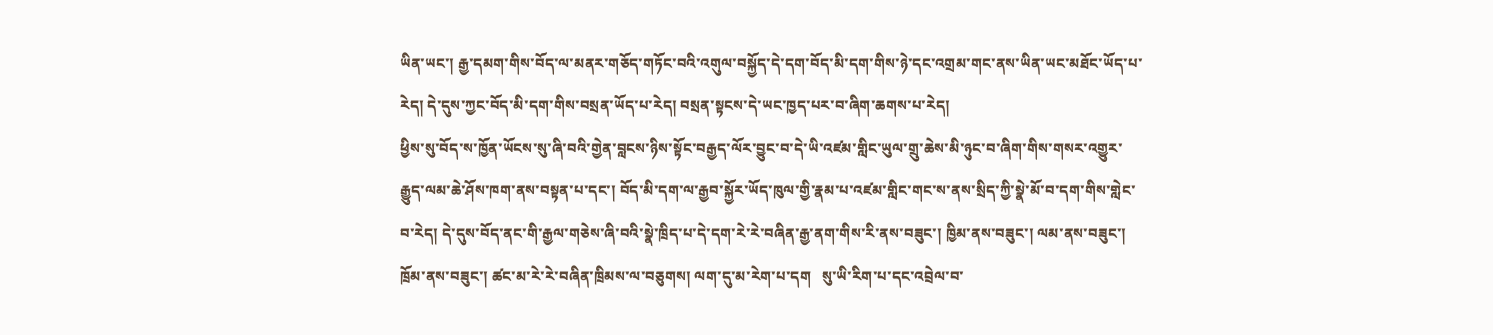ཡིན་ཡང་། རྒྱ་དམག་གིས་བོད་ལ་མནར་གཅོད་གཏོང་བའི་འགུལ་བསྐྱོད་དེ་དག་བོད་མི་དག་གིས་ཉེ་དང་འགྲམ་གང་ནས་ཡིན་ཡང་མཐོང་ཡོད་པ་རེད། དེ་དུས་ཀྱང་བོད་མི་དག་གིས་བསྲན་ཡོད་པ་རེད། བསྲན་སྟངས་དེ་ཡང་ཁྱད་པར་བ་ཞིག་ཆགས་པ་རེད།
ཕྱིས་སུ་བོད་ས་ཁྱོན་ཡོངས་སུ་ཞི་བའི་གྱེན་བླངས་ཉིས་སྟོང་བརྒྱད་ལོར་བྱུང་བ་དེ་ཡི་འཛམ་གླིང་ཡུལ་གྲུ་ཆེས་མི་ཉུང་བ་ཞིག་གིས་གསར་འགྱུར་རྒྱུད་ལམ་ཆེ་ཤོས་ཁག་ནས་བསྟན་པ་དང་། བོད་མི་དག་ལ་རྒྱབ་སྐྱོར་ཡོད་ཁུལ་གྱི་རྣམ་པ་འཛམ་གླིང་གང་ས་ནས་སྲིད་ཀྱི་སྣེ་མོ་བ་དག་གིས་གླེང་བ་རེད། དེ་དུས་བོད་ནང་གི་རྒྱལ་གཅེས་ཞི་བའི་སྣེ་ཁྲིད་པ་དེ་དག་རེ་རེ་བཞིན་རྒྱ་ནག་གིས་རི་ནས་བཟུང་། ཁྱིམ་ནས་བཟུང་། ལམ་ནས་བཟུང་། ཁྲོམ་ནས་བཟུང་། ཚང་མ་རེ་རེ་བཞིན་ཁྲིམས་ལ་བཅུགས། ལག་དུ་མ་རེག་པ་དག   སུ་ཡི་རིག་པ་དང་འབྲེལ་བ་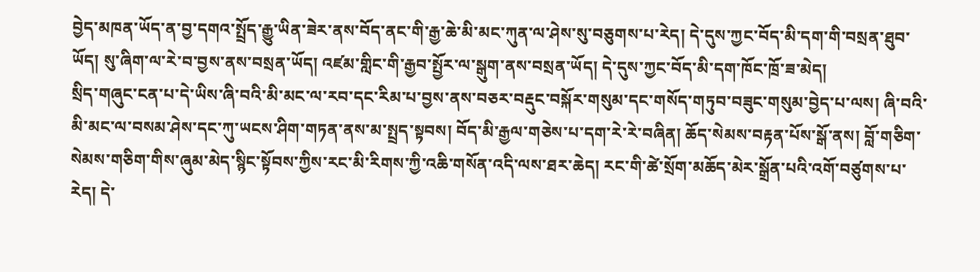བྱེད་མཁན་ཡོད་ན་བྱ་དགའ་སྤྲོད་རྒྱུ་ཡིན་ཟེར་ནས་བོད་ནང་གི་རྒྱ་ཆེ་མི་མང་ཀུན་ལ་ཤེས་སུ་བཅུགས་པ་རེད། དེ་དུས་ཀྱང་བོད་མི་དག་གི་བསྲན་ཐུབ་ཡོད། སུ་ཞིག་ལ་རེ་བ་བྱས་ནས་བསྲན་ཡོད། འཛམ་གླིང་གི་རྒྱབ་སྤྱོར་ལ་སྒུག་ནས་བསྲན་ཡོད། དེ་དུས་ཀྱང་བོད་མི་དག་ཁོང་ཁྲོ་ཟ་མེད།
སྲིད་གཞུང་ངན་པ་དེ་ཡིས་ཞི་བའི་མི་མང་ལ་རབ་དང་རིམ་པ་བྱས་ནས་བཅར་བརྡུང་བསྐོར་གསུམ་དང་གསོད་གཏུབ་བཟུང་གསུམ་བྱེད་པ་ལས། ཞི་བའི་མི་མང་ལ་བསམ་ཤེས་དང་ཀུ་ཡངས་ཤིག་གཏན་ནས་མ་སྤྲད་སྟབས། བོད་མི་རྒྱལ་གཅེས་པ་དག་རེ་རེ་བཞིན། ཆོད་སེམས་བརྟན་པོས་སྒོ་ནས། བློ་གཅིག་སེམས་གཅིག་གིས་ཞུམ་མེད་སྙིང་སྟོབས་ཀྱིས་རང་མི་རིགས་ཀྱི་འཆི་གསོན་འདི་ལས་ཐར་ཆེད། རང་གི་ཚེ་སྲོག་མཆོད་མེར་སྒྲོན་པའི་འགོ་བཙུགས་པ་རེད། དེ་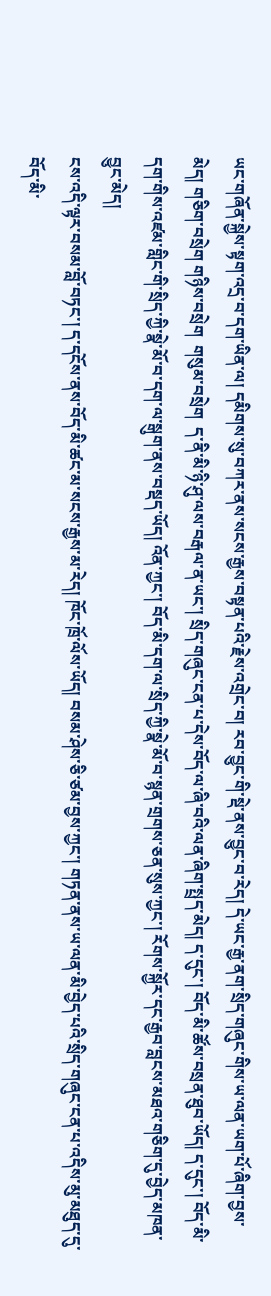ཡང་གཞོན་སྐྱེས་སྟག་འདྲ་བ་དག་ཡིན་ལ། དམིགས་སུ་བཀར་ནས་སངས་རྒྱས་བསྟན་པའི་རྗེས་འགྲེང་བ། རབ་བྱུང་གི་སྡེ་ནས་བྱུང་བ་རེད། དེ་ཡང་རྒྱ་ནག་སྲིད་གཞུང་གིས་ཡ་ལན་ཡག་པོ་ཞིག་བྱས་མེད། གཅིག་བསྲེག གཉིས་བསྲེག  གསུམ་བསྲེག  ད་ནི་མི་ཉི་ཤུ་ལས་བརྒལ་ན་ཡང་། སྲིད་གཞུང་ངན་པ་དེས་བོད་ལ་ཞི་བའི་ལན་ཞིག་སྤྲད་མེད། ད་དུང་། བོད་མི་ཚོས་བསྲན་ཐུབ་ཡོད། ད་དུང་། བོད་མི་དག་གིས་འཛམ་གླིང་གི་སྲིད་ཀྱི་སྣེ་མོ་བ་དག་ལ་སྒུག་ནས་བསྡད་ཡོད། འོན་ཀྱང་། བོད་མི་དག་ལ་སྲིད་ཀྱི་སྣེ་མོ་བ་སྙན་གྲགས་ཅན་སུས་ཀྱང་། རོགས་སྐྱོར་དང་རྒྱབ་བླངས་མཐའ་གཅིག་དུ་བྱེད་མཁན་བྱུང་མེད།
ངས་འདི་ལྟར་བསམ་བློ་བཏང་། ད་དངོས་ནས་བོད་མི་ཚང་མ་སངས་རྒྱས་མ་རེད། ཁོང་ཁྲོ་ལོས་ཡོད། བསམ་ཤེས་ཅི་ཙམ་བྱས་ཀྱང་། གཏན་ནས་ཡ་ལན་མི་བྱེད་པའི་སྲིད་གཞུང་ངན་པ་འདིས་མུ་མཐུད་དུ་བོད་མི་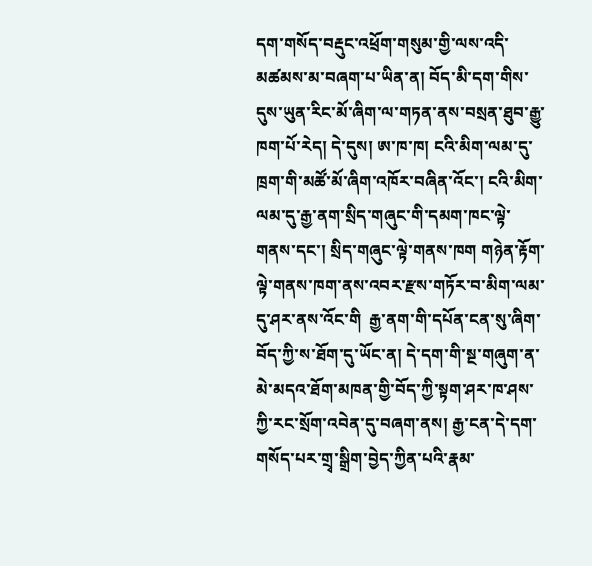དག་གསོད་བརྡུང་འཕྲོག་གསུམ་གྱི་ལས་འདི་མཚམས་མ་བཞག་པ་ཡིན་ན། བོད་མི་དག་གིས་དུས་ཡུན་རིང་མོ་ཞིག་ལ་གཏན་ནས་བསྲན་ཐུབ་རྒྱུ་ཁག་པོ་རེད། དེ་དུས། ཨ་ཁ་ཁ། ངའི་མིག་ལམ་དུ་ཁྲག་གི་མཚོ་མོ་ཞིག་འཁོར་བཞིན་འོང་། ངའི་མིག་ལམ་དུ་རྒྱ་ནག་སྲིད་གཞུང་གི་དམག་ཁང་ལྟེ་གནས་དང་། སྲིད་གཞུང་ལྟེ་གནས་ཁག གཉེན་རྟོག་ལྟེ་གནས་ཁག་ནས་འབར་རྫས་གཏོར་བ་མིག་ལམ་དུ་ཤར་ནས་འོང་གི  རྒྱ་ནག་གི་དཔོན་ངན་སུ་ཞིག་བོད་ཀྱི་ས་ཐོག་དུ་ཡོང་ན། དེ་དག་གི་སྔ་གཞུག་ན་མེ་མདའ་ཐོག་མཁན་གྱི་བོད་ཀྱི་སྟག་ཤར་ཁ་ཤས་ཀྱི་རང་སྲོག་འབེན་དུ་བཞག་ནས། རྒྱ་ངན་དེ་དག་གསོད་པར་གྲྭ་སྒྲིག་བྱེད་ཀྱིན་པའི་རྣམ་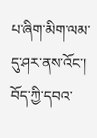པ་ཞིག་མིག་ལམ་དུ་ཤར་ནས་འོང་། བོད་ཀྱི་དབའ་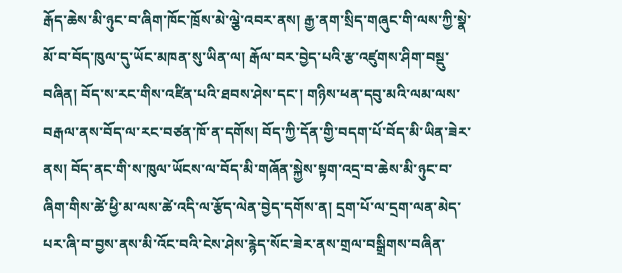རྒོད་ཆེས་མི་ཉུང་བ་ཞིག་ཁོང་ཁྲོས་མེ་ལྕེ་འབར་ནས། རྒྱ་ནག་སྲིད་གཞུང་གི་ལས་ཀྱི་སྣེ་མོ་བ་བོད་ཁུལ་དུ་ཡོང་མཁན་སུ་ཡིན་ལ། རྒོལ་བར་བྱེད་པའི་རྩ་འཛུགས་ཤིག་བསྡུ་བཞིན། བོད་ས་རང་གིས་འཛིན་པའི་ཐབས་ཤེས་དང་། གཉིས་ཕན་དབུ་མའི་ལམ་ལས་བརྒལ་ནས་བོད་ལ་རང་བཙན་ཁོ་ན་དགོས། བོད་ཀྱི་དོན་གྱི་བདག་པོ་བོད་མི་ཡིན་ཟེར་ནས། བོད་ནང་གི་ས་ཁུལ་ཡོངས་ལ་བོད་མི་གཞོན་སྐྱེས་སྟག་འདྲ་བ་ཆེས་མི་ཉུང་བ་ཞིག་གིས་ཚེ་ཕྱི་མ་ལས་ཚེ་འདི་ལ་རྩོད་ལེན་བྱེད་དགོས་ན། དྲག་པོ་ལ་དྲག་ལན་མེད་པར་ཞི་བ་བྱས་ནས་མི་འོང་བའི་ངེས་ཤེས་རྙེད་སོང་ཟེར་ནས་གྲལ་བསྒྲིགས་བཞིན་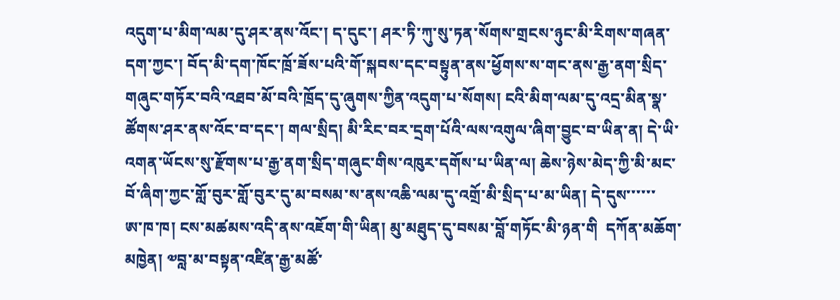འདུག་པ་མིག་ལམ་དུ་ཤར་ནས་འོང་། ད་དུང་། ཤར་ཏི་ཀུ་སུ་ཏན་སོགས་གྲངས་ཉུང་མི་རིགས་གཞན་དག་ཀྱང་། བོད་མི་དག་ཁོང་ཁྲོ་ཟོས་པའི་གོ་སྐབས་དང་བསྟུན་ནས་ཕྱོགས་ས་གང་ནས་རྒྱ་ནག་སྲིད་གཞུང་གཏོར་བའི་འཐབ་མོ་བའི་ཁྲོད་དུ་ཞུགས་ཀྱིན་འདུག་པ་སོགས། ངའི་མིག་ལམ་དུ་འདྲ་མིན་སྣ་ཚོགས་ཤར་ནས་འོང་བ་དང་། གལ་སྲིད། མི་རིང་བར་དྲག་པོའི་ལས་འགུལ་ཞིག་བྱུང་བ་ཡིན་ན། དེ་ཡི་འགན་ཡོངས་སུ་རྫོགས་པ་རྒྱ་ནག་སྲིད་གཞུང་གིས་འཁུར་དགོས་པ་ཡིན་ལ། ཆེས་ཉེས་མེད་ཀྱི་མི་མང་བོ་ཞིག་ཀྱང་གློ་བུར་གློ་བུར་དུ་མ་བསམ་ས་ནས་འཆི་ལམ་དུ་འགྲོ་མི་སྲིད་པ་མ་ཡིན། དེ་དུས་་་་་་   ཨ་ཁ་ཁ། ངས་མཚམས་འདི་ནས་འཇོག་གི་ཡིན། མུ་མཐུད་དུ་བསམ་བློ་གཏོང་མི་ཉན་གི  དཀོན་མཆོག་མཁྱེན། ༧བླ་མ་བསྟན་འཛིན་རྒྱ་མཚོ་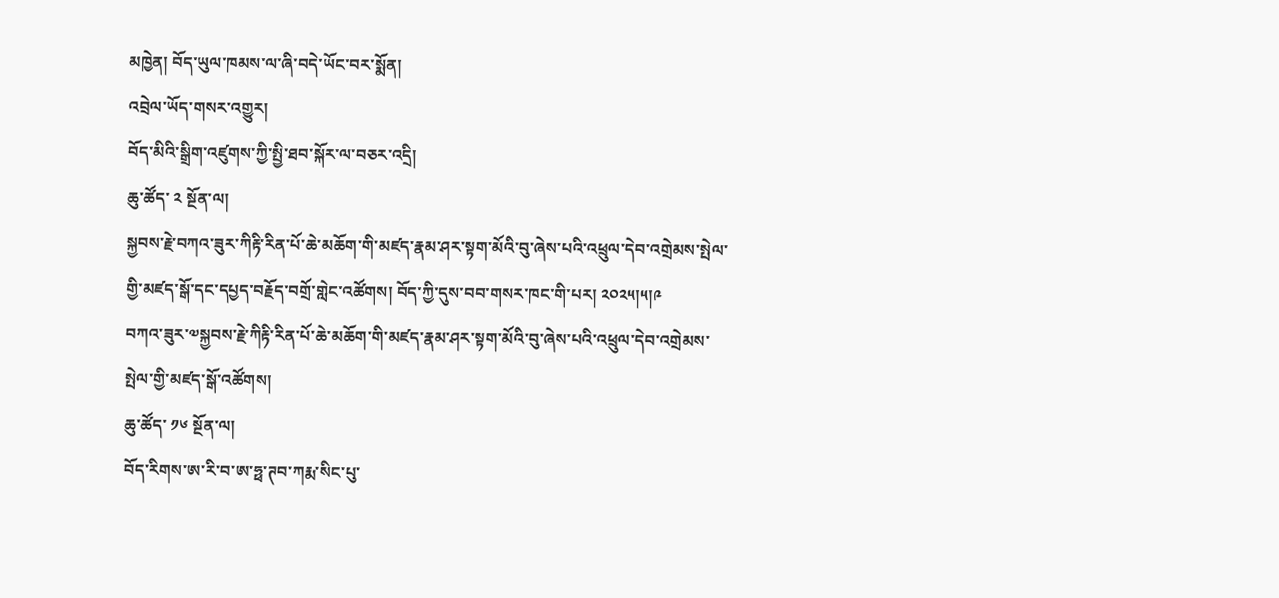མཁྱེན། བོད་ཡུལ་ཁམས་ལ་ཞི་བདེ་ཡོང་བར་སྨོན།
འབྲེལ་ཡོད་གསར་འགྱུར།
བོད་མིའི་སྒྲིག་འཛུགས་ཀྱི་སྤྱི་ཐབ་སྐོར་ལ་བཅར་འདྲི།
ཆུ་ཚོད་ ༢ སྔོན་ལ།
སྐྱབས་རྗེ་བཀའ་ཟུར་ཀིརྟི་རིན་པོ་ཆེ་མཆོག་གི་མཛད་རྣམ་ཤར་སྟག་མོའི་བུ་ཞེས་པའི་འཕྲུལ་དེབ་འགྲེམས་སྤེལ་གྱི་མཛད་སྒོ་དང་དཔྱད་བརྗོད་བགྲོ་གླེང་འཚོགས། བོད་ཀྱི་དུས་བབ་གསར་ཁང་གི་པར། ༢༠༢༥།༥།༩
བཀའ་ཟུར་༧སྐྱབས་རྗེ་ཀིརྟི་རིན་པོ་ཆེ་མཆོག་གི་མཛད་རྣམ་ཤར་སྟག་མོའི་བུ་ཞེས་པའི་འཕྲུལ་དེབ་འགྲེམས་སྤེལ་གྱི་མཛད་སྒོ་འཚོགས།
ཆུ་ཚོད་ ༡༦ སྔོན་ལ།
བོད་རིགས་ཨ་རི་བ་ཨ་ཧྥ་ཊབ་ཀརྨ་སིང་པུ་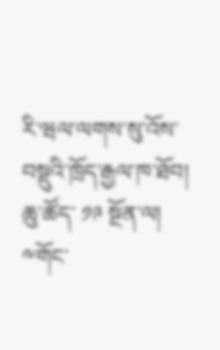རི་ཝལ་ལགས་སུ་འོས་བསྡུའི་ཁྲོད་རྒྱལ་ཁ་ཐོབ།
ཆུ་ཚོད་ ༡༩ སྔོན་ལ།
༸གོང་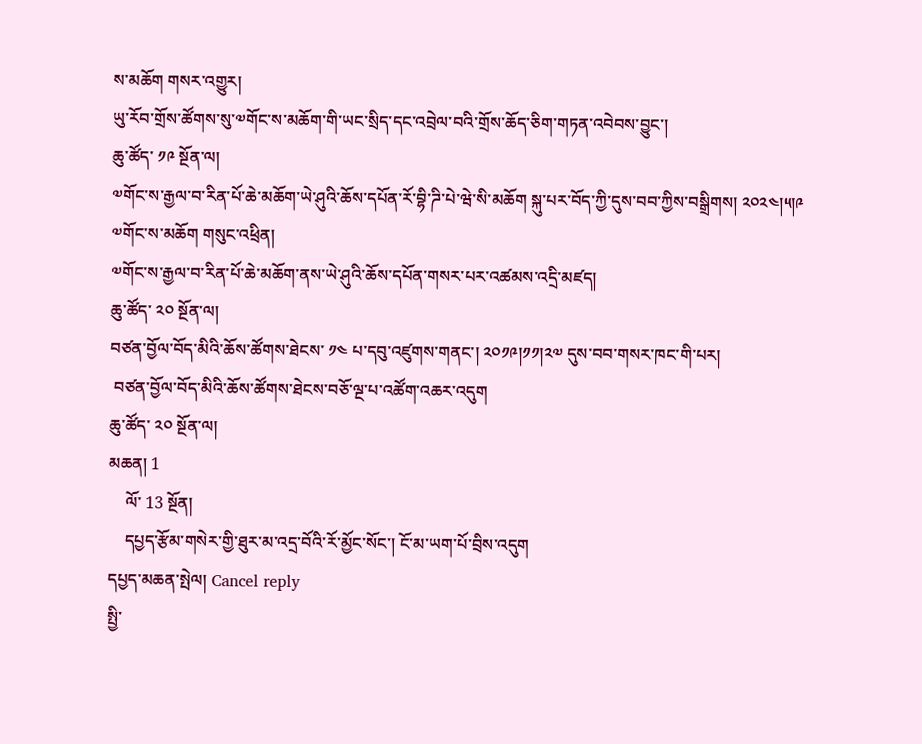ས་མཆོག གསར་འགྱུར།
ཡུ་རོབ་གྲོས་ཚོགས་སུ་༧གོང་ས་མཆོག་གི་ཡང་སྲིད་དང་འབྲེལ་བའི་གྲོས་ཆོད་ཅིག་གཏན་འབེབས་བྱུང་།
ཆུ་ཚོད་ ༡༩ སྔོན་ལ།
༧གོང་ས་རྒྱལ་བ་རིན་པོ་ཆེ་མཆོག་ཡེ་ཤུའི་ཆོས་དཔོན་རོ་བྷི་ཌི་པེ་ཝེ་སི་མཆོག སྐུ་པར་བོད་ཀྱི་དུས་བབ་ཀྱིས་བསྒྲིགས། ༢༠༢༤།༥།༩
༧གོང་ས་མཆོག གསུང་འཕྲིན།
༧གོང་ས་རྒྱལ་བ་རིན་པོ་ཆེ་མཆོག་ནས་ཡེ་ཤུའི་ཆོས་དཔོན་གསར་པར་འཚམས་འདྲི་མཛད།
ཆུ་ཚོད་ ༢༠ སྔོན་ལ།
བཙན་བྱོལ་བོད་མིའི་ཆོས་ཚོགས་ཐེངས་ ༡༤ པ་དབུ་འཛུགས་གནང་། ༢༠༡༩།༡༡།༢༧ དུས་བབ་གསར་ཁང་གི་པར།
 བཙན་བྱོལ་བོད་མིའི་ཆོས་ཚོགས་ཐེངས་བཅོ་ལྔ་པ་འཚོག་འཆར་འདུག
ཆུ་ཚོད་ ༢༠ སྔོན་ལ།
མཆན། 1
    ལོ་ 13 སྔོན།
    དཔྱད་རྩོམ་གསེར་གྱི་ཐུར་མ་འདྲ་བོའི་རོ་མྱོང་སོང་། ངོ་མ་ཡག་པོ་བྲིས་འདུག
དཔྱད་མཆན་སྤེལ། Cancel reply
སྤྱི་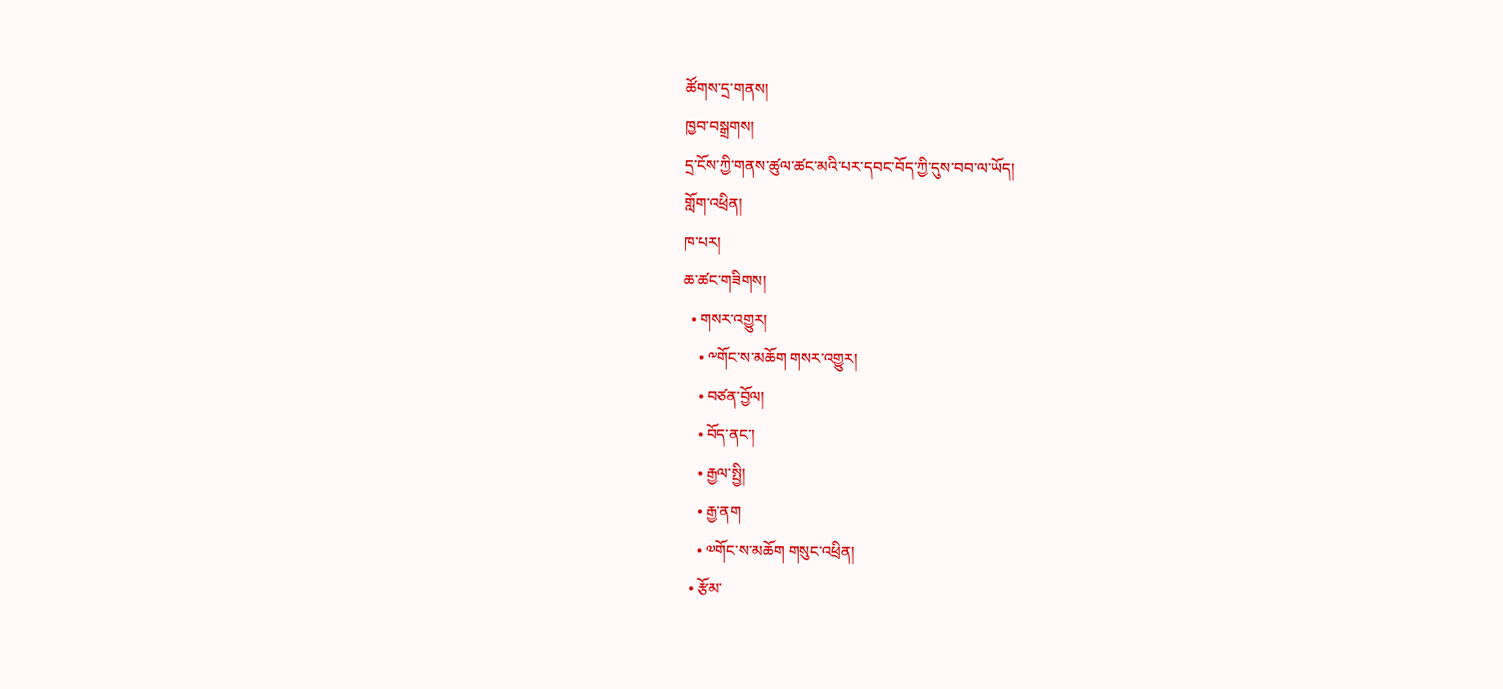ཚོགས་དྲ་གནས།
ཁྱབ་བསྒྲགས།
དྲ་ངོས་ཀྱི་གནས་ཚུལ་ཚང་མའི་པར་དབང་བོད་ཀྱི་དུས་བབ་ལ་ཡོད།
གློག་འཕྲིན།
ཁ་པར།
ཆ་ཚང་གཟིགས།
  • གསར་འགྱུར།
    • ༸གོང་ས་མཆོག གསར་འགྱུར།
    • བཙན་བྱོལ།
    • བོད་ནང་།
    • རྒྱལ་སྤྱི།
    • རྒྱ་ནག
    • ༧གོང་ས་མཆོག གསུང་འཕྲིན།
  • རྩོམ་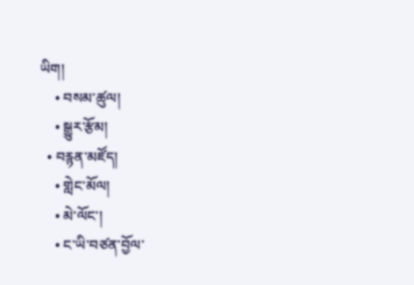ཡིག།
    • བསམ་ཚུལ།
    • སྒྱུར་རྩོམ།
  • བརྙན་མཛོད།
    • གླེང་མོལ།
    • མེ་ལོང་།
    • ང་ཡི་བཙན་བྱོལ་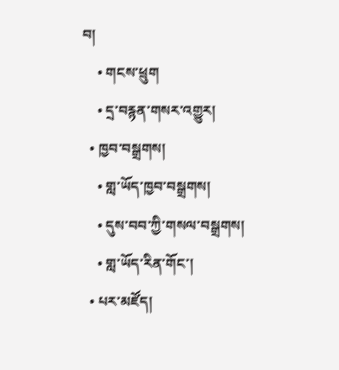བ།
    • གངས་ཕྲུག
    • དྲ་བརྙན་གསར་འགྱུར།
  • ཁྱབ་བསྒྲགས།
    • གླ་ཡོད་ཁྱབ་བསྒྲགས།
    • དུས་བབ་ཀྱི་གསལ་བསྒྲགས།
    • གླ་ཡོད་རིན་གོང་།
  • པར་མཛོད།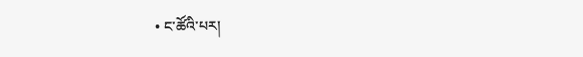• ང་ཚོའི་པར།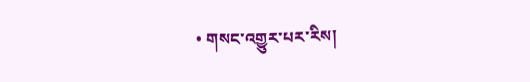• གསང་འགྱུར་པར་རིས།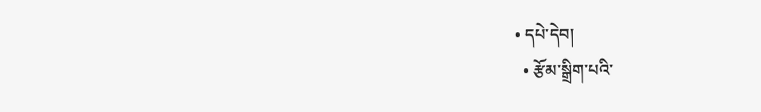• དཔེ་དེབ།
  • རྩོམ་སྒྲིག་པའི་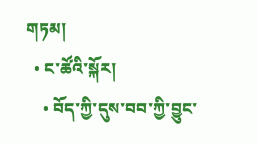གཏམ།
  • ང་ཚོའི་སྐོར།
    • བོད་ཀྱི་དུས་བབ་ཀྱི་བྱུང་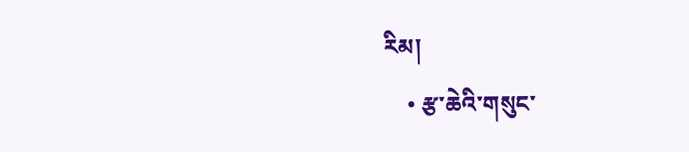རིམ།
    • རྩ་ཆེའི་གསུང་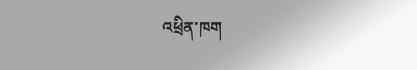འཕྲིན་ཁག